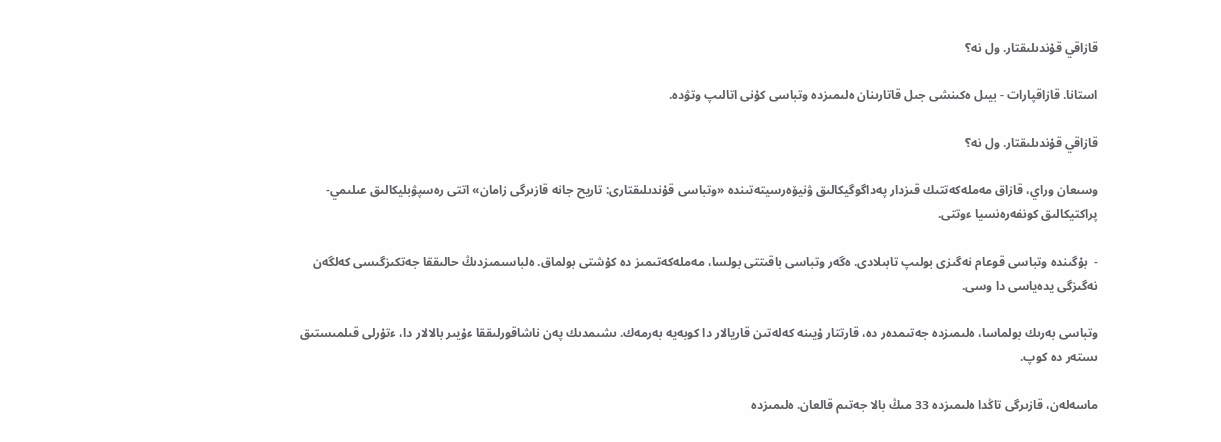قازاقي قۇندىلىقتار. ول نە؟

استانا. قازاقپارات - بيىل ەكىنشى جىل قاتارىنان ەلىمىزدە وتباسى كۇنى اتالىپ وتۋدە.

قازاقي قۇندىلىقتار. ول نە؟

وسىعان وراي، قازاق مەملەكەتتىك قىزدار پەداگوگيكالىق ۋنيۆەرسيتەتىندە «وتباسى قۇندىلىقتارى: تاريح جانە قازىرگى زامان» اتتى رەسپۋبليكالىق عىلىمي-پراكتيكالىق كونفەرەنسيا ءوتتى.

-  بۇگىندە وتباسى قوعام نەگىزى بولىپ تابىلادى. ەگەر وتباسى باقىتتى بولسا، مەملەكەتىمىز دە كۇشتى بولماق. ەلباسىمىزدىڭ حالىققا جەتكىزگىسى كەلگەن نەگىزگى يدەياسى دا وسى.

وتباسى بەرىك بولماسا، ەلىمىزدە جەتىمدەر دە، قارتتار ۇيىنە كەلەتىن قاريالار دا كوبەيە بەرمەك. ىشىمدىك پەن ناشاقورلىققا ءۇيىر بالالار دا، ءتۇرلى قىلمىستىق ىستەر دە كوپ.

ماسەلەن، قازىرگى تاڭدا ەلىمىزدە 33 مىڭ بالا جەتىم قالعان. ەلىمىزدە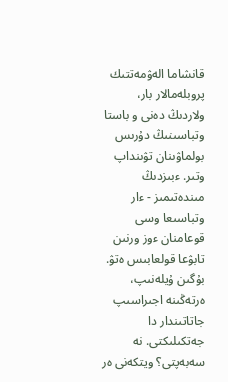قانشاما الەۋمەتتىك پروبلەمالار بار، ولاردىڭ دەنى و باستا وتباسىنىڭ دۇرىس بولماۋىنان تۋىنداپ وتىر. ءبىزدىڭ مىندەتىمىز - ءار وتباسىعا وسى قوعامنان ءوز ورنىن تابۋعا قولعابىس ەتۋ. بۇگىن ۇيلەنىپ، ەرتەڭىنە اجىراسىپ جاتاتىندار دا جەتكىلىكتى. نە سەبەپتى؟ ويتكەنى ەر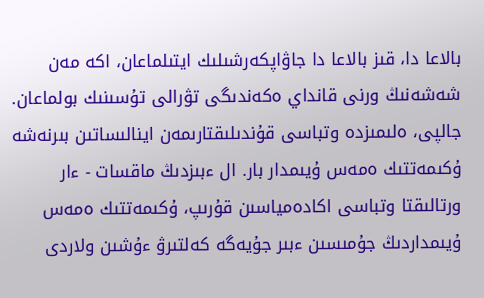بالاعا دا، قىز بالاعا دا جاۋاپكەرشىلىك ايتىلماعان، اكە مەن شەشەنىڭ ورنى قانداي ەكەندىگى تۋرالى تۇسىنىك بولماعان. جالپى، ەلىمىزدە وتباسى قۇندىلىقتارىمەن اينالىساتىن بىرنەشە ۇكىمەتتىك ەمەس ۇيىمدار بار. ال ءبىزدىڭ ماقسات - ءار ورتالىقتا وتباسى اكادەمياسىن قۇرىپ، ۇكىمەتتىك ەمەس ۇيىمداردىڭ جۇمىسىن ءبىر جۇيەگە كەلتىرۋ ءۇشىن ولاردى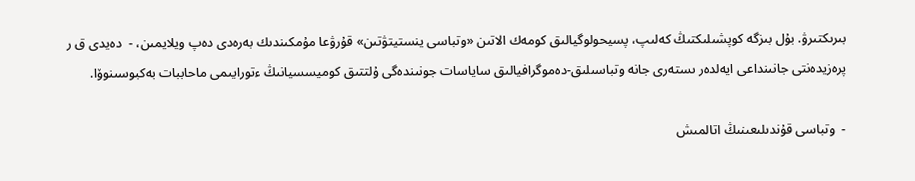بىرىكتىرۋ. بۇل بىزگە كوپشىلىكتىڭ كەلىپ، پسيحولوگيالىق كومەك الاتىن «وتباسى ينستيتۋتىن» قۇرۋعا مۇمكىندىك بەرەدى دەپ ويلايمىن، -  دەيدى ق ر پرەزيدەنتى جانىنداعى ايەلدەر ىستەرى جانە وتباسىلىق-دەموگرافيالىق ساياسات جونىندەگى ۇلتتىق كوميسسيانىڭ ءتورايىمى ماحاببات بەكبوسىنوۆا.

-  وتباسى قۇندىلىعىنىڭ اتالمىش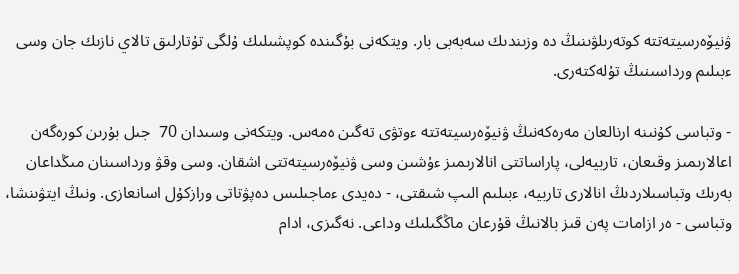ۋنيۆەرسيتەتتە كوتەرىلۋىنىڭ دە وزىندىك سەبەبى بار. ويتكەنى بۇگىندە كوپشىلىك ۇلگى تۇتارلىق تالاي نازىك جان وسى ءبىلىم ورداسىنىڭ تۇلەكتەرى.

- وتباسى كۇنىنە ارنالعان مەرەكەنىڭ ۋنيۆەرسيتەتتە ءوتۋى تەگىن ەمەس. ويتكەنى وسىدان 70  جىل بۇرىن كورەگەن اعالارىمىز وقىعان، تاربيەلى، پاراساتتى انالارىمىز ءۇشىن وسى ۋنيۆەرسيتەتتى اشقان. وسى وقۋ ورداسىنان مىڭداعان بەرىك وتباسىلاردىڭ انالارى تاربيە، ءبىلىم الىپ شىقتى، - دەيدى ءماجىلىس دەپۋتاتى ورازكۇل اسانعازى. ونىڭ ايتۋىنشا، وتباسى - ەر ازامات پەن قىز بالانىڭ قۇرعان ماڭگىلىك وداعى. نەگىزى، ادام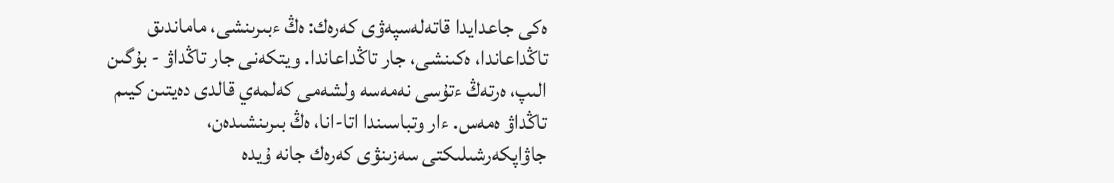ەكى جاعدايدا قاتەلەسپەۋى كەرەك: ەڭ ءبىرىنشى، ماماندىق تاڭداعاندا، ەكىنشى، جار تاڭداعاندا. ويتكەنى جار تاڭداۋ - بۇگىن الىپ، ەرتەڭ ءتۇسى نەمەسە ولشەمى كەلمەي قالدى دەيتىن كيىم تاڭداۋ ەمەس. ءار وتباسىندا اتا-انا، ەڭ بىرىنشىدەن، جاۋاپكەرشىلىكتى سەزىنۋى كەرەك جانە ۇيدە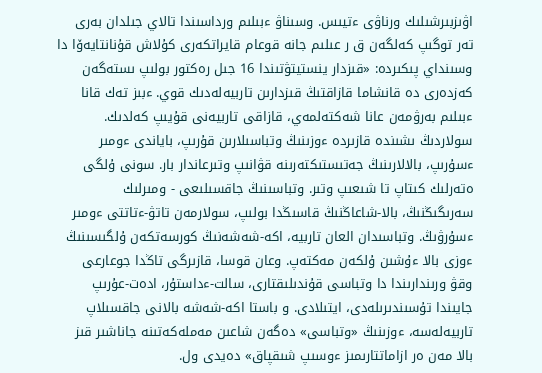اۋىزبىرشىلىك ورناۋى ءتيىس. وسىناۋ ءبىلىم ورداسىندا تالاي جىلدان بەرى تەر توگىپ كەلگەن ق ر عىلىم جانە قوعام قايراتكەرى كۇلاش قۇنانتايەۆا دا وسىنداي پىكىردە: «قىزدار ينستيتۋتىندا 16 جىل رەكتور بولىپ ىستەگەن كەزدەرى دە قانشاما قازاقتىڭ قىزدارىن تاربيەلەدىك قوي. ءبىز تەك قانا ءبىلىم بەرۋمەن عانا شەكتەلمەي، قازاقى تاربيەنى قۇيىپ كەلدىك. سولاردىڭ ىشىندە قازىردە ءوزىنىڭ وتباسىلارىن قۇرىپ، باياندى ءومىر ءسۇرىپ، بالالارىنىڭ جەتىستىكتەرىنە قۋانىپ وتىرعاندار بار. سونى ۇلگى ەتەرلىك كىتاپ تا شىعىپ وتىر. وتباسىنىڭ جاقسىلىعى - ومىرلىك سەرىگىڭنىڭ، بالا-شاعاڭنىڭ قاسىڭدا بولىپ، سولارمەن تاتۋ-ءتاتتى ءومىر ءسۇرۋىڭ. وتباسىدان العان تاربيە، اكە-شەشەنىڭ كورسەتكەن ۇلگىسىنىڭ ءوزى بالا ءۇشىن ۇلكەن مەكتەپ. وعان قوسا، قازىرگى تاڭدا جوعارعى وقۋ ورىندارىندا دا وتباسى قۇندىلىقتارى، سالت-ءداستۇر، ادەت-عۇرىپ جايىندا تۇسىندىرىلەدى، ايتىلادى. و باستا اكە-شەشە بالانى جاقسىلاپ تاربيەلەسە، ءوزىنىڭ «وتباسى» دەگەن شاعىن مەملەكەتىنە جاناشىر قىز بالا مەن ەر ازاماتتارىمىز ءوسىپ شىقپاق» دەيدى ول.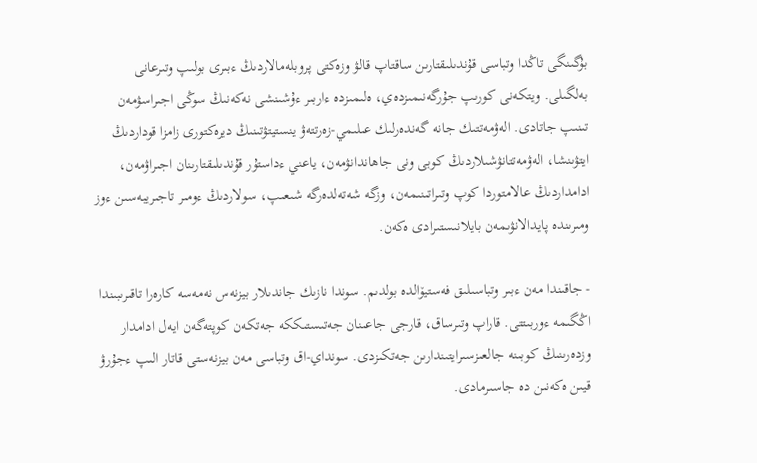بۇگىنگى تاڭدا وتباسى قۇندىلىقتارىن ساقتاپ قالۋ وزەكتى پروبلەمالاردىڭ ءبىرى بولىپ وتىرعانى بەلگىلى. ويتكەنى كورىپ جۇرگەنىمىزدەي، ەلىمىزدە ءاربىر ءۇشىنشى نەكەنىڭ سوڭى اجىراسۋمەن تىنىپ جاتادى. الەۋمەتتىك جانە گەندەرلىك عىلىمي-زەرتتەۋ ينستيتۋتىنىڭ ديرەكتورى زامزا قوداردىڭ ايتۋىنشا، الەۋمەتتانۋشىلاردىڭ كوبى ونى جاھاندانۋمەن، ياعني ءداستۇر قۇندىلىقتارىنان اجىراۋمەن، ادامداردىڭ عالامتوردا كوپ وتىراتىنىمەن، وزگە شەتەلدەرگە شىعىپ، سولاردىڭ ءومىر تاجىريبەسىن ءوز ومىرىندە پايدالانۋىمەن بايلانىستىرادى ەكەن.

- جاقىندا مەن ءبىر وتباسىلىق فەستيۆالدە بولدىم. سوندا نازىك جاندىلار بيزنەس نەمەسە كارەرا تاقىرىبىندا اڭگىمە ءوربىتتى. قاراپ وتىرساق، قارجى جاعىنان جەتىستىككە جەتكەن كوپتەگەن ايەل ادامدار وزدەرىنىڭ كوبىنە جالعىزسىرايتىندارىن جەتكىزدى. سونداي-اق وتباسى مەن بيزنەستى قاتار الىپ ءجۇرۋ قيىن ەكەنىن دە جاسىرمادى.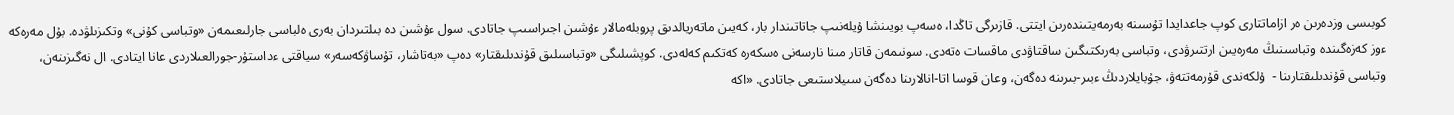كوبىسى وزدەرىن ەر ازاماتتارى كوپ جاعدايدا تۇسىنە بەرمەيتىندەرىن ايتتى. قازىرگى تاڭدا، ەسەپ بويىنشا ۇيلەنىپ جاتاتىندار بار، كەيىن ماتەريالدىق پروبلەمالار ءۇشىن اجىراسىپ جاتادى. سول ءۇشىن دە بىلتىردان بەرى ەلباسى جارلىعىمەن «وتباسى كۇنى» وتكىزىلۋدە. بۇل مەرەكە ءوز كەزەگىندە وتباسىنىڭ مەرەيىن ارتتىرۋدى، وتباسى بەرىكتىگىن ساقتاۋدى ماقسات ەتەدى. سونىمەن قاتار مىنا نارسەنى ەسكەرە كەتكىم كەلەدى. كوپشىلىگى «وتباسىلىق قۇندىلىقتار» دەپ «بەتاشار، تۇساۋكەسەر» سياقتى ءداستۇر-جورالعىلاردى عانا ايتادى. ال نەگىزىنەن، وتباسى قۇندىلىقتارىنا -  ۇلكەندى قۇرمەتتەۋ، جۇبايلاردىڭ ءبىر-بىرىنە دەگەن، وعان قوسا اتا-انالارىنا دەگەن سىيلاستىعى جاتادى. «اكە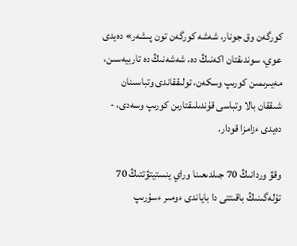كورگەن وق جونار، شەشە كورگەن تون پىشەر» دەيدى عوي، سوندىقتان اكەنىڭ دە، شەشەنىڭ دە تاربيەسىن، مەيىرىمىن كورىپ وسكەن، تولىققاندى وتباسىنان شىققان بالا وتباسى قۇندىلىقتارىن كورىپ وسەدى، -  دەيدى ءزامزا قودار.

وقۋ وردانىڭ 70 جىلدىعىنا وراي ينستيتۋتتىڭ 70 تۇلەگىنىڭ باقىتتى دا باياندى ءومىر ءسۇرىپ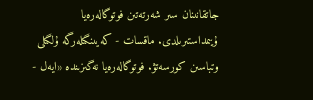جاتقانىنان سىر شەرتەتىن فوتوگالەرەيا ۇيىمداستىرىلدى. ماقسات - كەيىنگىلەرگە ۇلگىلى وتباسىن كورسەتۋ. فوتوگالەرەيا نەگىزىندە «ايەل -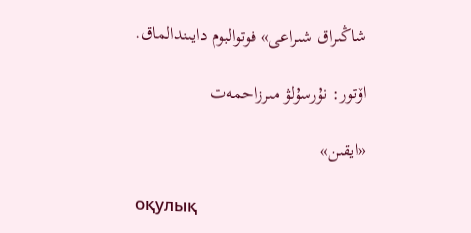شاڭىراق شىراعى» فوتوالبوم دايىندالماق.

اۆتور: نۇرسۇلۋ مىرزاحمەت

«ايقىن»

оқулық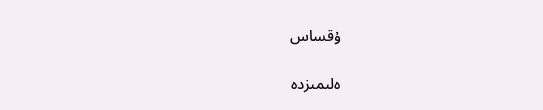ۇقساس

ەلىمىزدە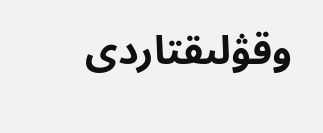وقۋلىقتاردى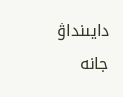دايىنداۋ جانە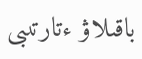باقىلاۋ ءتارتىبى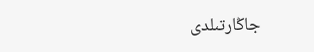جاڭارتىلدى